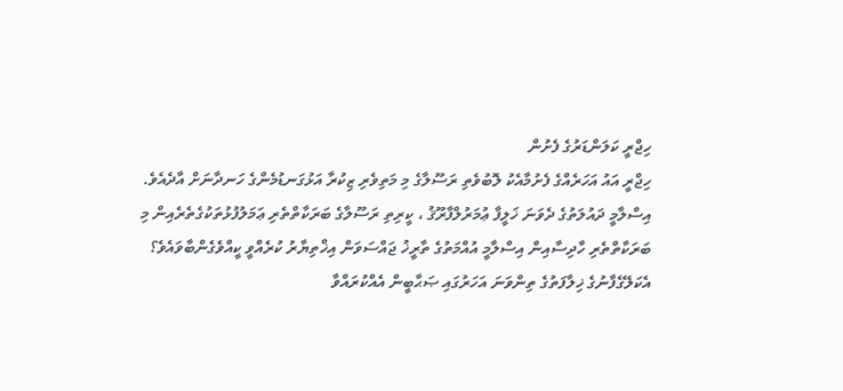ހިޖްރީ ކަލަންޑަރުގެ ފެށުން
ހިޖްރީ އައު އަހަރެއްގެ ފެށުމާއެކު ލޮބުވެތި ރަސޫލާގެ މި މަތިވެރި ޒިކުރާ އަޅުގަނޑުމެންގެ ހަނދާނަށް އާދެއެވެ. އިސްލާމީ ދައުލަތުގެ ދެވަނަ ޚަލީފާ ޢުމަރުލްފާރޫޤު ، ކީރިތި ރަސޫލާގެ ބަރަކާތްތެރި ޢަމަލުފުޅުތަކުގެތެރެއިން މި ބަރަކާތްތެރި ހާދިސާއިން އިސްލާމީ އުއްމަތުގެ ތާރީޚު ޖައްސަވަން އިޚްތިޔާރު ކުރެއްވީ ކީއްވެގެންބާވައެވެ؟ އެކަލޭގެފާނުގެ ޚިލާފަތުގެ ތިންވަނަ އަހަރުގައި ޞަޙާބީން އެއްކުރައްވާ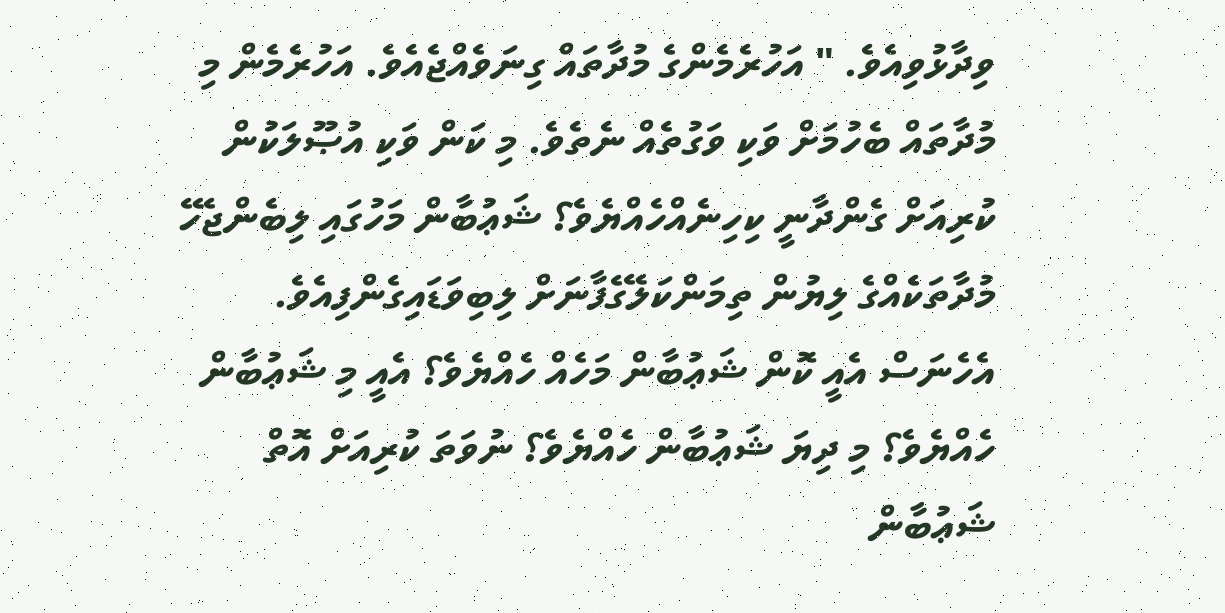ވިދާޅުވިއެވެ. " އަހުރެމެންގެ މުދާތައް ގިނަވެއްޖެއެވެ. އަހުރެމެން މި މުދާތައް ބެހުމަށް ވަކި ވަގުތެއް ނެތެވެ. މި ކަން ވަކި އުޞޫލަކުން ކުރިއަށް ގެންދާނީ ކިހިނެއްހެއްޔެވެ؟ ޝަޢުބާން މަހުގައި ލިބެންޖެހޭ މުދާތަކެއްގެ ލިޔުން ތިމަންކަލޭގެފާނަށް ލިބިވަޑައިގެންފިއެވެ. އެހެނަސް އެއީ ކޮން ޝަޢުބާން މަހެއް ހެއްޔެވެ؟ އެއީ މި ޝަޢުބާން ހެއްޔެވެ؟ މި ދިޔަ ޝަޢުބާން ހެއްޔެވެ؟ ނުވަތަ ކުރިއަށް އޮތް ޝަޢުބާން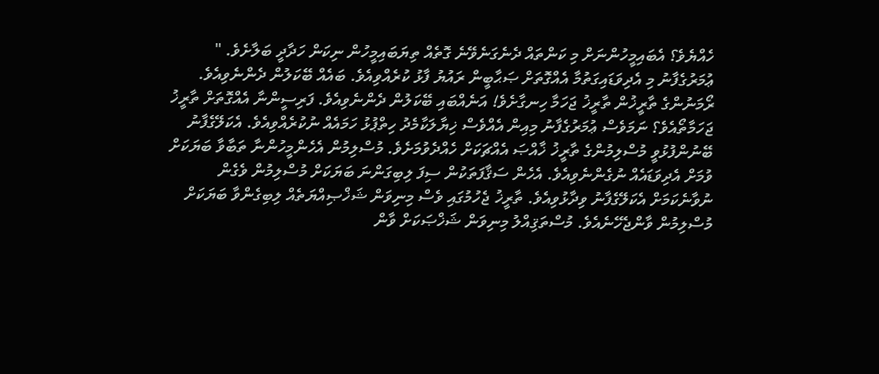ހެއްޔެވެ؟ އެބައިމީހުންނަށް މި ކަންތައް ދެނެގަނެވޭނެ ގޮތެއް ތިޔަބައިމީހުން ނިކަން ހަދާދީ ބަލާށެވެ. "
ޢުމަރުގެފާނު މި އެދިވަޑައިގަތުމާ އެއްގޮތަށް ޞަޙާބީން ރައުޔު ފާޅު ކުރެއްވިއެވެ. ބައެއް ބޭކަލުން ދެންނެވިއެވެ. ރޯމަނުންގެ ތާރީޚުން ތާރީޚު ޖަހަމާ ހިނގާށެވެ! އަނެއްބައި ބޭކަލުން ދެންނެވިއެވެ. ފަރިސީންނާ އެއްގޮތަށް ތާރީޚު ޖަހަމާތޯއެވެ؟ ނަމަވެސް ޢުމަރުގެފާނު މިއިން އެއްވެސް ޚިޔާލަކާމެދު ހިތްޕުޅު ހަމައެއް ނުކުރެއްވިއެވެ. އެކަލޭގެފާނު ބޭނުންފުޅުވީ މުސްލިމުންގެ ތާރީޚު ޚާއްޞަ އެއްޗަކަށް ހެއްދެވުމަށެވެ. މުސްލިމުން އެހެންމީހުންނާ ތަބާވާ ބަޔަކަށް ވުމަށް އެދިވަޑައެއް ނުގެންނެވިއެވެ. އެހެން ސަޤާފަތަކުން ސިފަ ލިބިގަންނަ ބަޔަކަށް މުސްލިމުން ވެގެން ނުވާނެކަމަށް އެކަލޭގެފާނު ވިދާޅުވިއެވެ. ތާރީޚު ޖެހުމުގައި ވެސް މިނިވަން ޝަޚްޞިއްޔަތެއް ލިބިގެންވާ ބަޔަކަށް މުސްލިމުން ވާންޖެހޭނެއެވެ. މުސްތަޤިއްލު މިނިވަން ޝަޚްޞަކަށް ވާން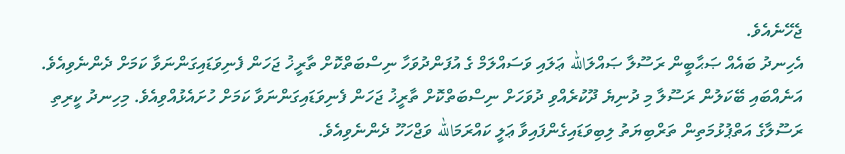ޖެހޭނެއެވެ.
އެހިނދު ބައެއް ޞަޙާބީން ރަސޫލާ ޞައްލަالله ޢަލައި ވަސައްލަމް ގެ އުފަންދުވަހާ ނިސްބަތްކޮށް ތާރީޚު ޖަހަން ފެނިވަޑައިގަންނަވާ ކަމަށް ދެންނެވިއެވެ. އަނެއްބައި ބޭކަލުން ރަސޫލާ މި ދުނިޔެ ދޫކުރެއްވި ދުވަހަށް ނިސްބަތްކޮށް ތާރީޚު ޖަހަން ފެނިވަޑައިގަންނަވާ ކަމަށް ހުށައެޅުއްވިއެވެ. މިހިނދު ކީރިތި ރަސޫލާގެ އަތްޕުޅުމަތިން ތަރްބިޔަތު ލިބިވަޑައިގެންފައިވާ ޢަލީ ކައްރަމަالله ވަޖްހަހޫ ދެންނެވިއެވެ.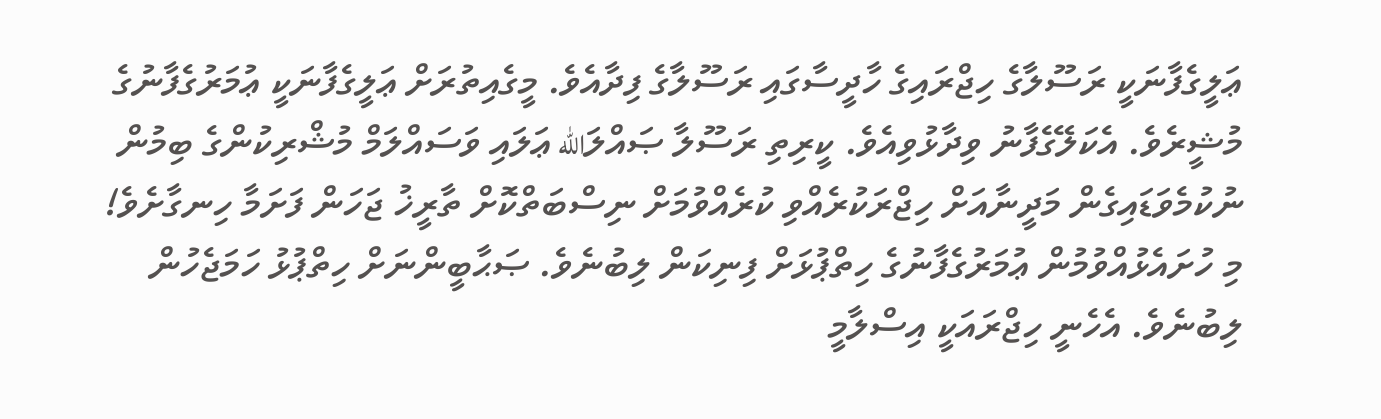ޢަލީގެފާނަކީ ރަސޫލާގެ ހިޖްރައިގެ ހާދީސާގައި ރަސޫލާގެ ފިދާއެވެ. މީގެއިތުރަށް ޢަލީގެފާނަކީ ޢުމަރުގެފާނުގެ މުޝީރެވެ. އެކަލޭގެފާނު ވިދާޅުވިއެވެ. ކީރިތި ރަސޫލާ ޞައްލަالله ޢަލައި ވަސައްލަމް މުޝްރިކުންގެ ބިމުން ނުކުމެވަޑައިގެން މަދީނާއަށް ހިޖްރަކުރެއްވި ކުރެއްވުމަށް ނިސްބަތްކޮށް ތާރީޚު ޖަހަން ފަށަމާ ހިނގާށެވެ!
މި ހުށައެޅުއްވުމުން ޢުމަރުގެފާނުގެ ހިތްޕުޅަށް ފިނިކަން ލިބުނެވެ. ޞަޙާބީންނަށް ހިތްޕުޅު ހަމަޖެހުން ލިބުނެވެ. އެހެނީ ހިޖްރައަކީ އިސްލާމީ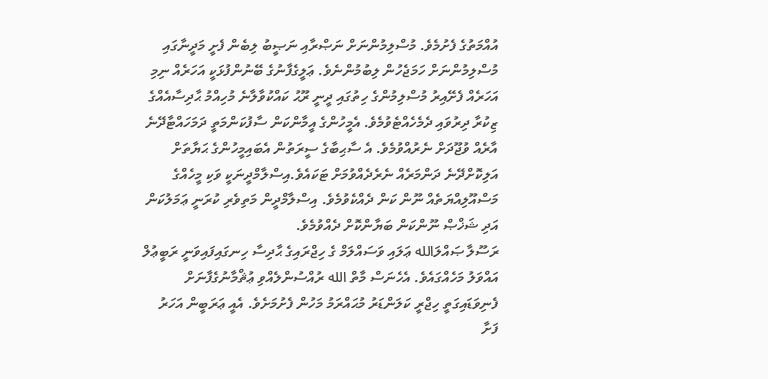އުއްމަތުގެ ފެށުމެވެ. މުސްލިމުންނަށް ނަޞްރާއި ނަޞީބު ލިބެން ފެށީ މަދީނާގައި މުސްލިމުންނަށް ހަމަޖެހުން ލިބުމުންނެވެ. ޢަލީގެފާނުގެ ބޭނުންފުޅަކީ އަހަރެއް ނިމި އަހަރެއް ފެށޭއިރު މުސްލިމުންގެ ހިތުގައި ދީނީ ރޫޙު ކައްކުވާލާނެ މުހިއްމު ޙާދިސާއެއްގެ ޒިކުރާ ދިރުވައި ދެމެހެއްޓެވުމެވެ. އެމީހުންގެ އީމާންކަން ސާފުކަންމަތީ ދަމަހައްޓާދޭނެ އާރެއް ވުޖޫދަށް ނެރުއްވުމެވެ. އެ ސާޙިބާގެ ސީރަތުން އެބައިމީހުންގެ ޙަޔާތަށް އަލިކޮށްދޭނެ ދަންމަރެއް ނެރެދެއްވުމަށް ޓަކައެވެ.އިސްލާމްދީނަކީ ވަކި މީހެއްގެ މަސްއޫލިއްޔަތެއް ނޫން ކަން ދެއްކެވުމެވެ. އިސްލާމްދީން މަތިވެރި ކުރަނީ ޢަމަލުކަން އަދި ޝަޚްޞް ނޫންކަން ބަޔާންކޮށް ދެއްވުމެވެ.
ރަސޫލާ ޞައްލަالله ޢަލައި ވަސައްލަމް ގެ ހިޖްރައިގެ ޙާދިސާ ހިނގައިފައިވަނީ ރަބީޢުލް އައްވަލު މަހެއްގައެވެ. އެހެނަސް މާތް الله ރުއްސުންލެއްވި ޢުޘްމާނުގެފާނަށް ފެނިވަޑައިގަތީ ހިޖްރީ ކަލަންޑަރު މުޙައްރަމު މަހުން ފެށުމަށެވެ. އެއީ ޢަރަބީން އަހަރު ފަށާ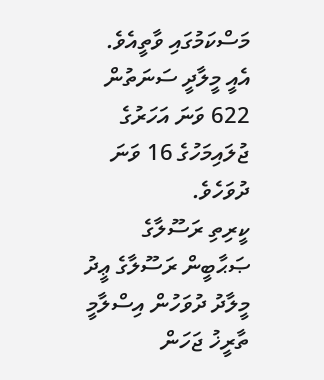މަސްކަމުގައި ވާތީއެވެ. އެއީ މީލާދީ ސަނަތުން 622 ވަނަ އަހަރުގެ ޖުލައިމަހުގެ 16 ވަނަ ދުވަހެވެ.
ކީރިތި ރަސޫލާގެ ޞަޙާބީން ރަސޫލާގެ ޢީދު މީލާދު ދުވަހުން އިސްލާމީ ތާރީޚު ޖަހަން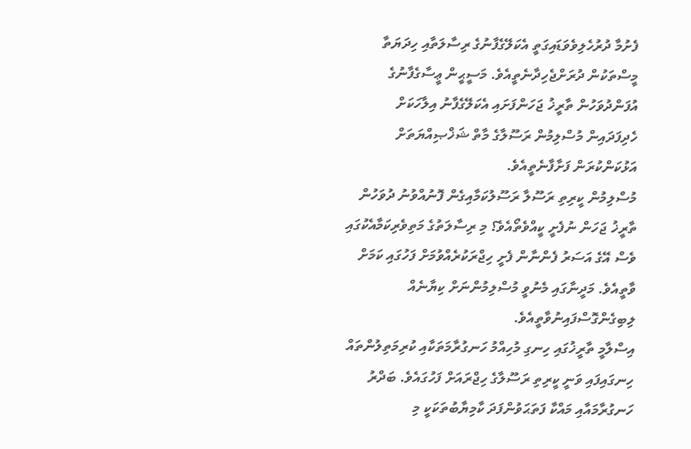ފެށުމާ ދުރުހެލިވެވަޑައިގަތީ އެކަލޭގެފާނުގެ ރިސާލަތާއި ހިދަޔަތާ މީސްތަކުން ދުރަށްޖެހިދާނެތީއެވެ. މަސީޙީން ޢީސާގެފާނުގެ އުފަންދުވަހުން ތާރީޚު ޖަހަންފަށައި އެކަލޭގެފާނު އިލާހަކަށް ހެދިފަދައިން މުސްލިމުން ރަސޫލާގެ މާތް ޝަޚްޞިއްޔަތަށް އަޅުކަންކުރަން ފަށާފާނެތީއެވެ.
މުސްލިމުން ކީރިތި ރަސޫލާ ރަސޫލުކަމާއިގެން ފޮނުއްވުނު ދުވަހުން ތާރީޚު ޖަހަން ނުފެށީ ކީއްވެތޯއެވެ؟ މި ރިސާލަތުގެ މަތިވެރިކަމާއެކުގައި ވެސް އޭގެ އަސަރު ފެންނާން ފެށީ ހިޖްރަކުރެއްވުމަށް ފަހުގައި ކަމަށް ވާތީއެވެ. މަދީނާގައި މެނުވީ މުސްލިމުންނަށް ކިޔާނެއް ލިބިގެންގޮސްފައިނުވާތީއެވެ.
އިސްލާމީ ތާރީޚުގައި ހިނގި މުހިއްމު ހަނގުރާމަތަކާއި ކުރިމަތިލުންތައް ހިނގައިފައި ވަނީ ކީރިތި ރަސޫލާގެ ހިޖްރައަށް ފަހުގައެވެ. ބަދްރު ހަނގުރާމައާއި މައްކާ ފަތަޙަވުންފަދަ ކާމިޔާބުތަކަކީ މި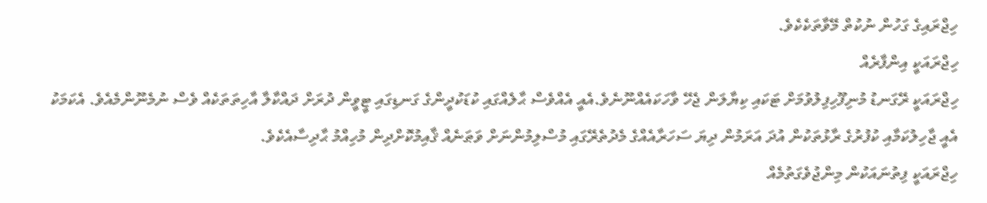ހިޖްރައިގެ ގަހުން ނުކުތް މޭވާތަކެކެވެ.
ހިޖްރައަކީ އިންފާރެއް
ހިޖްރައަކީ ރޭގަނޑު މުނިފޫހިފިލުވުމަށް ޓަކައި ކިޔާލަން ޖެހޭ ވާހަކައެއްނޫނެވެ.އެއީ އެއްވެސް ޙާލެއްގައި ކުޑަކުދީންގެ ގަނޑިގައި ޓީވީން ދުރަށް ދައްކާލާ އާހިތަތަކެއް ވެސް ނުމެނޫންމެއެވެ. އެކަމަކު އެއީ ޖާހިލުކަމާއި ކުފުރުގެ ރާޅުތަކުން އުދަ އަރަމުން ދިޔަ ސަހަރާއެއްގެ މެދުތެރޭގައި މުސްލިމުންނަށް ވަޠަނެއް ޤާއިމުކޮށްދިން މުހިއްމު ޙާދިސާއެކެވެ.
ހިޖްރައަކީ ފިތުނައަކުން މިންޖުވެގަތުމެއް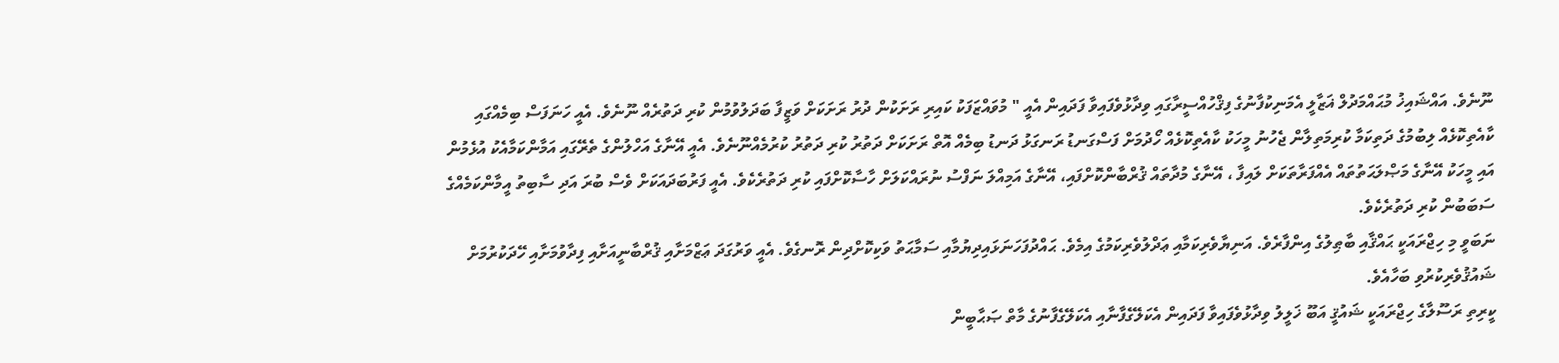ނޫނެވެ. އައްޝައިޚު މުޙައްމަދުލް ޣަޒާލީ އެމަނިކުފާނުގެ ފިޤްހުއްސީރާގައި ވިދާޅުވެފައިވާ ފަދައިން އެއީ " މުވައްޒަފަކު ކައިރި ރަށަކުން ދުރު ރަށަކަށް ވަޒީފާ ބަދަލުވުމުން ކުރި ދަތުރެއް ނޫނެވެ. އެއީ ހަނަފަސް ބިމެއްގައި ކާއެތިކޮޅެއް ލިބުމުގެ ދަތިކަމާ ކުރިމަތިލާން ޖެހުނު މީހަކު ކާއެތިކޮޅެއް ހޯދުމަށް ފަސްގަނޑު ރަނގަޅު ދަނޑު ބިމެއް އޮތް ރަށަކަށް ދަތުރު ކުރި ދަތުރު ކުރުމެއްނޫނެވެ. އެއީ އޭނާގެ އަހްލުންގެ ތެރޭގައި އަމާންކަމާއެކު އުޅެމުން އައި މީހަކު އޭނާގެ މަޞްލަޙަތުތައް އެއްފަރާތަކަށް ލައިފާ ، އޭނާގެ މުދާތައް ޤުރްބާންކޮށްފައި، އޭނާގެ އަމިއްލަ ނަފްސު ނުރައްކަލަށް ހާސާކޮށްފައި ކުރި ދަތުރެކެވެ. އެއީ ފަރުބަދައަކަށް ވެސް ބުރަ އަދި ސާބިތު އީމާންކަމެއްގެ ސަބަބުން ކުރި ދަތުރެކެވެ.
ނަބަވީ މި ހިޖްރައަކީ ޙައްޤާއި ބާޠިލުގެ އިންފާރެވެ. އަނިޔާވެރިކަމާއި ޢަދްލުވެރިކަމުގެ އިމެވެ. ޙައްދުފަހަނަޅައިދިޔުމާއި ސަމާޙަތު ވަކިކޮށްދިން ރޮނގެވެ. އެއީ ވަރުގަދަ ޢަޒްމަށާއި ޤުރްބާނީއަށާއި ފިދާވުމަށާއި ހޭދަކުރުމަށް ޝައުޤުވެރިކުރުވި ބަހާއެވެ.
ކީރިތި ރަސޫލާގެ ހިޖްރައަކީ ޝައުޤީ އަބޫ ޚަލީލު ވިދާޅުވެފައިވާ ފަދައިން އެކަލޭގެފާނާއި އެކަލޭގެފާނުގެ މާތް ޞަޙާބީން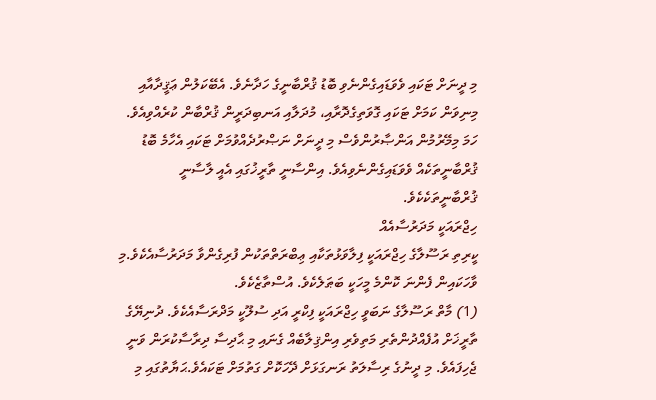މި ދީނަށް ޓަކައި ވެވަޑައިގެންނެވި ބޮޑު ޤުރްބާނީގެ ހަދާނެވެ. އެބޭކަލުން ޢަޤީދާއާއި މިނިވަން ކަމަށް ޓަކައި ގޮވަތިގެދޮރާއި، މުދަލާއި އަނބިދަރީން ޤުރްބާން ކުރެއްވިއެވެ. ހަމަ މިމޭރުމުން އަންޞާރުންވެސް މި ދީނަށް ނަޞްރުދެއްވުމަށް ޓަކައި އެހާމެ ބޮޑު ޤުރްބާނީތަކެއް ވެވަޑައިގެންނެވިއެވެ. އިންސާނީ ތާރީޚުގައި އެއީ ލާސާނީ ޤުރްބާނީތަކެކެވެ.
ހިޖްރައަކީ މަދަރުސާއެއް
ކީރިތި ރަސޫލާގެ ހިޖްރައަކީ ފިލާވަޅުތަކާއި ޢިބްރަތްތަކުން ފުރިގެންވާ މަދަރުސާއެކެވެ.މި ވާހަކައިން ފެންނަ ކޮންމެ މީހަކީ ބަޠަލެކެވެ. އުސްތާޒެކެވެ.
(1) މާތް ރަސޫލާގެ ނަބަވީ ހިޖްރައަކީ ފިކްރީ އަދި ސުލޫކީ މަދްރަސާއެކެވެ. ދުނިޔޭގެ ތާރީޚަށް އުފެއްދުންތެރި މަތިވެރި އިންޤިލާބެއް ގެނައި މި ޙާދިސާ ދިރާސާކުރަން ވަނީ ޖެހިފައެވެ. މި ދީނުގެ ރިސާލަތު ރަނގަޅަށް ދޭހަކޮށް ގަތުމަށް ޓަކައެވެ.ޙަޔާތުގައި މި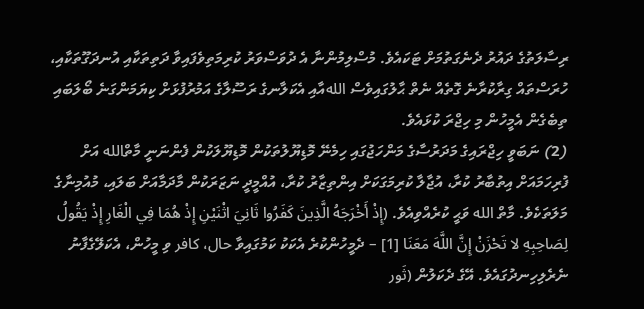ރިސާލަތުގެ ދައުރު ދެނެގަތުމަށް ޓަކައެވެ. މުސްލިމުންނާ އެ ދުވަސްވަރު ކުރިމަތިވެފައިވާ ދަތިތަކާއި އުނދަގޫތަކާއި، ހުރަސްތައް ގިރާކުރާނެ ގޮތެއް ނެތް ޙާލުގައިވެސް اللهއާއި އެކަލާނގެ ރަސޫލާގެ އަމުރުފުޅަށް ކިޔަމަންގަނެ ބޯލަބައި ތިބެގެން އެމީހުން މި ހިޖްރަ ކުޅައެވެ.
(2) ނަބަވީ ހިޖްރައިގެ މަދަރުސާގެ މަންހަޖުގައި ހިމެނޭ މޮޑިޔޫލުތަކުން މޮޑިޔޫލަކުން ފެންނަނީ މާތްالله އަށް ފުރިހަމައަށް އިތުބާރު ކުރާ، އުޖާލާ ކުރިމަގަކަށް އިންތިޒާރު ކުރާ، އުއްމީދީ ނަޒަރަކުން މާދަމާއަށް ބަލައި، މުއުމިނާގެ މަލަތަކެވެ. މާތް الله ވަޙީ ކުރެއްވިއެވެ. (إِذْ أَخْرَجَهُ الَّذِينَ كَفَرُوا ثَانِيَ اثْنَيْنِ إِذْ هُمَا فِي الْغَارِ إِذْ يَقُولُ لِصَاحِبِهِ لا تَحْزَنْ إِنَّ اللَّهَ مَعَنَا [1] – ދެމީހުންކުރެ އެކަކު ކަމުގައިވާ حال، كافر ވި މީހުން، އެކަލޭގެފާނު ނެރެލިހިނދުގައެވެ. އޭގެ ދެކަލުން (ثَور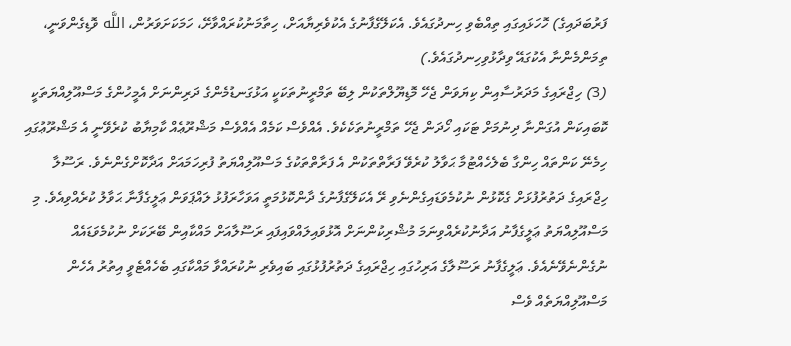ފަރުބަދައިގެ) ހޮހަޅައިގައި ތިއްބެވި ހިނދުގައެވެ. އެކަލޭގެފާނުގެ އެކުވެރިޔާއަށް، ހިތާމަނުކުރައްވާށޭ، ހަމަކަށަވަރުން، اللَّه ވޮޑިގެންވަނީ، ތިމަންމެންނާ އެކުގައޭ ވިދާޅުވިހިނދުގައެވެ.)
(3) ހިޖްރައިގެ މަދަރުސާއިން ކިޔަވަން ޖެހޭ މޮޑިޔޫލްތަކުން ލިބޭ ތަމްރީނުތަކަކީ އަޅުގަނޑުމެންގެ ދަރިންނަށް އެމީހުންގެ މަސްއޫލިއްޔަތަކީ ކޮބައިކަން އުގަންނާ ދިނުމަށް ޓަކައި ހޯދަން ޖެހޭ ތަމްރީނުތަކެކެވެ. އެއްވެސް ކަމެއް އެއްވެސް މަޝްރޫޢެއް ކާމިޔާބު ކުރެވޭނީ އެ މަޝްރޫޢުގައި ހިމެނޭ ކަންތައް ހިންގާ ބެލެހެއްޓުމާ ޙަވާލު ކުރެވޭ ފަރާތްތަކުން އެ ފަރާތްތަކުގެ މަސްއޫލިއްޔަތު ފުރިހަމައަށް އަދާކޮށްގެންނެވެ. ރަސޫލާ ހިޖްރައިގެ ދަތުރުފުޅަށް ގެކޮޅުން ނުކުމެވަޑައިގެންނެވި ރޭ އެކަލޭގެފާނުގެ ދާންކޮޅުމަތީ އަވަހާރަފުޅު ލައްޕަވަން ޢަލީގެފާނާ ޙަވާލު ކުރެއްވިއެވެ. މި މަސްއޫލިއްޔަތު ޢަލީގެފާނު އަދާނުކުރެއްވިނަމަ މުޝްރިކުންނަށް އޮޅުވައިލައްވައިފައި ރަސޫލާއަށް މައްކާއިން ބޭރަކަށް ނުކުމެވަޑައެއް ނުގެންނެވޭނެއެވެ. ޢަލީގެފާނު ރަސޫލާގެ އަރިހުގައި ހިޖްރައިގެ ދަތުރުފުޅުގައި ބައިވެރި ނުކުރައްވާ މައްކާގައި ބެހެއްޓެވީ އިތުރު އެހެން މަސްއޫލިއްޔަތެއް ވެސް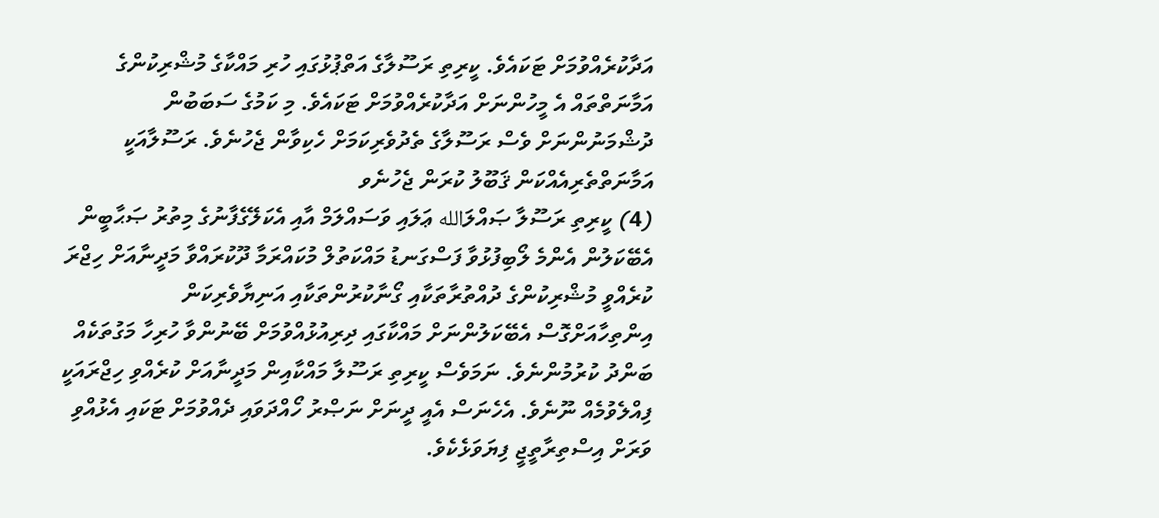އަދާކުރެއްވުމަށް ޓަކައެވެ. ކީރިތި ރަސޫލާގެ އަތްޕުޅުގައި ހުރި މައްކާގެ މުޝްރިކުންގެ އަމާނަތްތައް އެ މީހުންނަށް އަދާކުރެއްވުމަށް ޓަކައެވެ. މި ކަމުގެ ސަބަބުން ދުޝްމަނުންނަށް ވެސް ރަސޫލާގެ ތެދުވެރިކަމަށް ހެކިވާން ޖެހުނެވެ. ރަސޫލާއަކީ އަމާނަތްތެރިއެއްކަން ޤަބޫލު ކުރަން ޖެހުނެވ
(4) ކީރިތި ރަސޫލާ ޞައްލަالله ޢަލައި ވަސައްލަމް އާއި އެކަލޭގެފާނުގެ މިތުރު ޞަޙާބީން އެބޭކަލުން އެންމެ ލޯބިފުޅުވާ ފަސްގަނޑު މައްކަތުލް މުކައްރަމާ ދޫކުރައްވާ މަދީނާއަށް ހިޖްރަ ކުރެއްވީ މުޝްރިކުންގެ ދުއްތުރާތަކާއި ގޯނާކުރުންތަކާއި އަނިޔާވެރިކަން އިންތިހާއަށްގޮސް އެބޭކަލުންނަށް މައްކާގައި ދިރިއުޅުއްވުމަށް ބޭނުންވާ ހުރިހާ މަގުތަކެއް ބަންދު ކުރުމުންނެވެ. ނަމަވެސް ކީރިތި ރަސޫލާ މައްކާއިން މަދީނާއަށް ކުރެއްވި ހިޖްރައަކީ ފިއްލެވުމެއް ނޫނެވެ. އެހެނަސް އެއީ ދީނަށް ނަޞްރު ހޯއްދަވައި ދެއްވުމަށް ޓަކައި އެޅުއްވި ވަރަށް އިސްތިރާތީޖީ ފިޔަވަޅެކެވެ.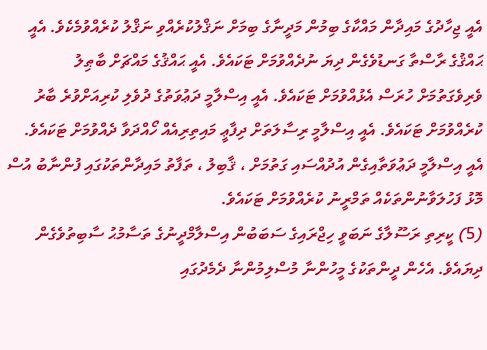އެއީ ޖިހާދުގެ މައިދާން މައްކާގެ ބިމުން މަދީނާގެ ބިމަށް ނަޤްލުކުރެއްވި ނަޤްލު ކުރެއްވުމެކެވެ. އެއީ ޙައްޤުގެ ރާސްތާ ގަނޑުވެގެން ދިޔަ ނުދެއްވުމަށް ޓަކައެވެ. އެއީ ޙައްޤުގެ މައްޗަށް ބާޠިލު ވެރިވެގަތުމަށް ހުރަސް އެޅުއްވުމަށް ޓަކައެވެ. އެއީ އިސްލާމީ ދަޢުވަތުގެ ދުވެލި ކުރިއަށްވުރެ ބާރު ކުރެއްވުމަށް ޓަކައެވެ. އެއީ އިސްލާމީ ރިސާލަތަށް ދިފާޢީ މައިތިރިއެއް ހޯއްދަވާ ދެއްވުމަށް ޓަކައެވެ. އެއީ އިސްލާމީ ދަޢުވަތާއިގެން އުދުއްސައި ގަތުމަށް ، ޤާބިލު ، ތަފާތު މައިދާންތަކުގައި ފުންނާބު އުސް މޮޅު ފަހުލަވާނުންތަކެއް ތަމްރީނު ކުރެއްވުމަށް ޓަކައެވެ.
(5) ކީރިތި ރަސޫލާގެ ނަބަވީ ހިޖްރައިގެ ސަބަބުން އިސްލާމްދީނުގެ ތަސާމުޙު ސާބިތުވެގެން ދިޔައެވެ. އެހެން ދީންތަކުގެ މީހުންނާ މުސްލިމުންނާ ދެމެދުގައި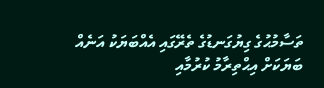ތަސާމުޙުގެ ގިޔުގަނޑުގެ ތެރޭގައި އެއްބަޔަކު އަނެއް ބަޔަކަށް އިޙްތިރާމު ކުރުމާއި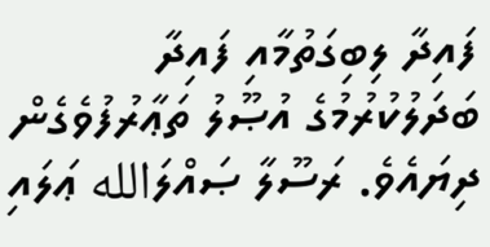ފައިދާ ލިބިގަތުމާއި ފައިދާ ބަދަލުކުރުމުގެ އުޞޫލު ތަޢާރުފުވެގެން ދިޔައެވެ. ރަސޫލާ ޞައްލަالله ޢަލައި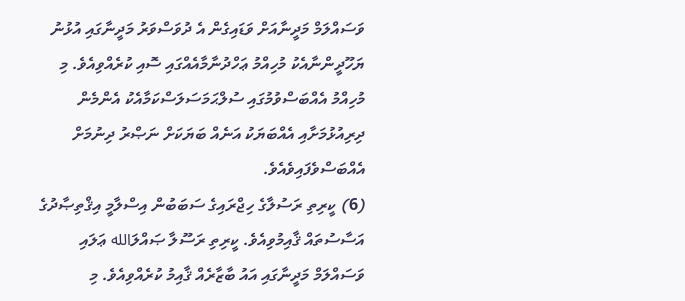ވަސައްލަމް މަދީނާއަށް ވަޑައިގެން އެ ދުވަސްވަރު މަދީނާގައި އުޅުނު ޔަހޫދީންނާއެކު މުހިއްމު ޢަހްދުނާމާއެއްގައި ސޮއި ކުރެއްވިއެވެ. މި މުހިއްމު އެއްބަސްވުމުގައި ސުލްޙަމަސަލަސްކަމާއެކު އެންމެން ދިރިއުޅުމަށާއި އެއްބަޔަކު އަނެއް ބަޔަކަށް ނަޞްރު ދިނުމަށް އެއްބަސްވެފައިވެއެވެ.
(6) ކީރިތި ރަސުލާގެ ހިޖްރައިގެ ސަބަބުން އިސްލާމީ އިޤްތިޞާދުގެ އަސާސުތައް ޤާއިމުވިއެވެ. ކީރިތި ރަސޫލާ ޞައްލަالله ޢަލައި ވަސައްލަމް މަދީނާގައި އައު ބާޒާރެއް ޤާއިމު ކުރެއްވިއެވެ. މި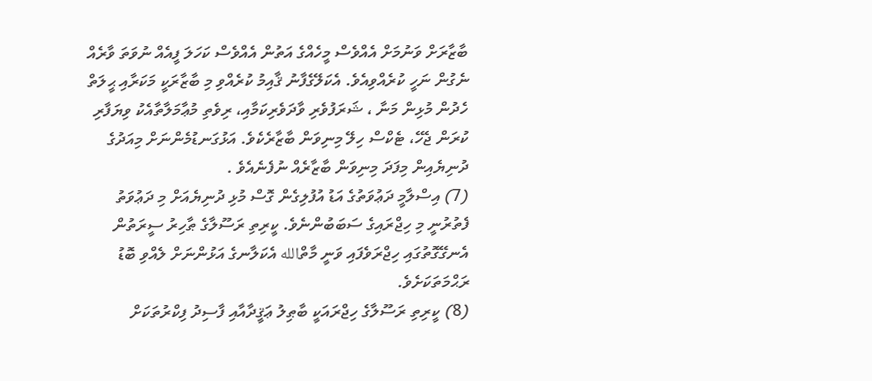ބާޒާރަށް ވަނުމަށް އެއްވެސް މީހެއްގެ އަތުން އެއްވެސް ކަހަލަ ފީއެއް ނުވަތަ ވާރެއް ނެގުން ނަހީ ކުރެއްވިއެވެ. އެކަލޭގެފާނު ޤާއިމު ކުރެއްވި މި ބާޒާރަކީ މަކަރާއި ޙީލަތް ހެދުން މުޅިން މަނާ ، ޝަރަފުވެރި ވާދަވެރިކަމާއި، ރިވެތި މުޢާމަލާތާއެކު ވިޔަފާރި ކުރަން ޖެހޭ، ޓެކްސް ހިލޭ މިނިވަން ބާޒާރެކެވެ. އަޅުގަނޑުމެންނަށް މިއަދުގެ ދުނިޔެއިން މިފަދަ މިނިވަން ބާޒާރެއް ނުފެނެއެވެ .
(7) އިސްލާމީ ދަޢުވަތުގެ އަޑު އުފުލިގެން ގޮސް މުޅި ދުނިޔެއަށް މި ދަޢުވަތު ފެތުރުނީ މި ހިޖްރައިގެ ސަބަބުންނެވެ. ކީރިތި ރަސޫލާގެ ޠާހިރު ސީރަތުން އެނގޭގޮތުގައި ހިޖްރަވެފައި ވަނީ މާތްالله އެކަލާނގެ އަޅުންނަށް ލެއްވި ބޮޑު ރަޙްމަތަކަށެވެ.
(8) ކީރިތި ރަސޫލާގެ ހިޖްރައަކީ ބާޠިލު ޢަޤީދާއާއި ފާސިދު ފިކްރުތަކަށް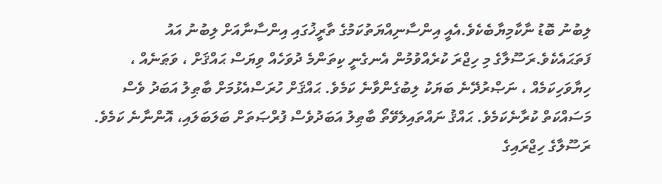ލިބުނު ބޮޑު ނާކާމިޔާބެކެވެ.އެއީ އިންސާނިއްޔަތުކަމުގެ ތާރީޚުގައި އިންސާނާއަށް ލިބުނު އައު ފަތަޙައެކެވެ.ރަސޫލާގެ މި ހިޖްރަ ކުރެއްވުމުން އެނގެނީ ކިތަންމެ ދުވަހެއް ވިޔަސް ޙައްޤަށް ، ވަޠަނެއް ، ހިޔާވަހިކަމެއް ، ނަޞްރުދޭނެ ބަޔަކު ލިބުގެންވާނެ ކަމެވެ. ޙައްޤަށް ހުރަސްއެޅުމަށް ބާޠިލު އަބަދު ވެސް މަސައްކަތް ކުރާނެކަމެވެ. ޙައްޤު ނައްތައިލެވޭތޯ ބާޠިލު އަބަދުވެސް ފުރްޞަތަށް ބަލަބަލައި، އޮންނާނެ ކަމެވެ.
ރަސޫލާގެ ހިޖްރައިގެ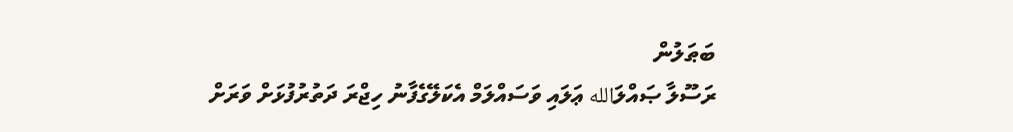ބަޠަލުން
ރަސޫލާ ޞައްލަالله ޢަލައި ވަސައްލަމް އެކަލޭގެފާނު ހިޖްރަ ދަތުރުފުޅަށް ވަރަށް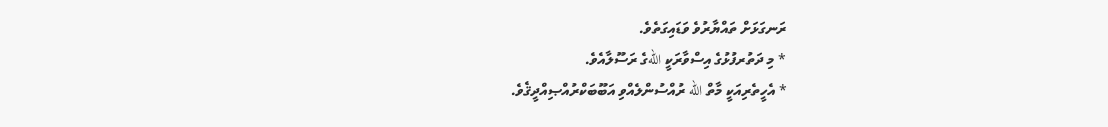ރަނގަޅަށް ތައްޔާރުވެ ވަޑައިގަތެވެ.
* މި ދަތުރފުޅުގެ އިސްވާރަކީ اللهގެ ރަސޫލާއެވެ.
* އެހީތެރިއަކީ މާތް الله ރުއްސުންލެއްވި އަބޫބަކްރުއްޞިއްދީޤެވެ.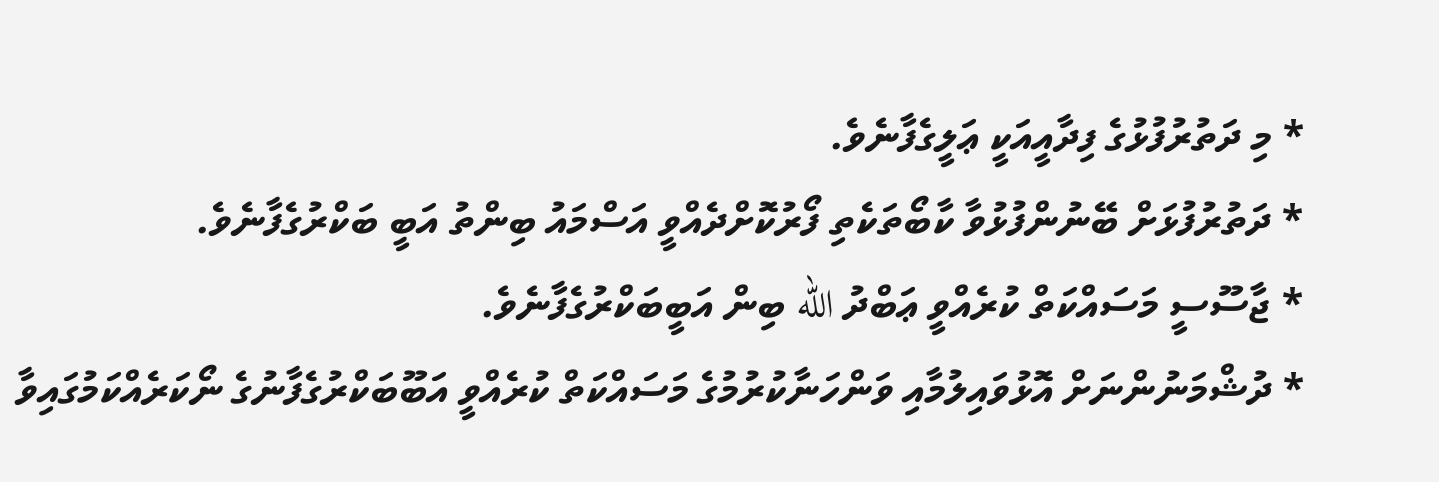* މި ދަތުރުފުޅުގެ ފިދާއީއަކީ ޢަލީގެފާނެވެ.
* ދަތުރުފުޅަށް ބޭނުންފުޅުވާ ކާބޯތަކެތި ފޯރުކޮށްދެއްވީ އަސްމައު ބިންތު އަބީ ބަކްރުގެފާނެވެ.
* ޖާސޫސީ މަސައްކަތް ކުރެއްވީ ޢަބްދު الله ބިން އަބީބަކްރުގެފާނެވެ.
* ދުޝްމަނުންނަށް އޮޅުވައިލުމާއި ވަންހަނާކުރުމުގެ މަސައްކަތް ކުރެއްވީ އަބޫބަކްރުގެފާނުގެ ނޯކަރެއްކަމުގައިވާ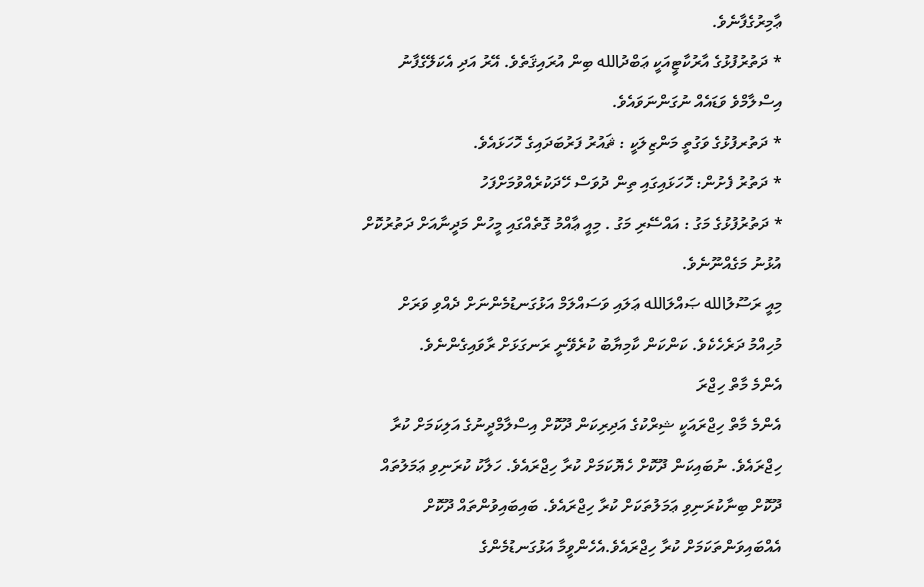ޢާމިރުގެފާނެވެ.
* ދަތުރުފުޅުގެ އާރުކާޓީއަކީ ޢަބްދުالله ބިން އުރައިޤަތެވެ. އޭރު އަދި އެކަލޭގެފާނު އިސްލާމްވެ ވަޑައެއް ނުގަންނަވައެވެ.
* ދަތުރފުޅުގެ ވަގުތީ މަންޒިލަކީ : ޘައުރު ފަރުބަދައިގެ ހޮހަޅައެވެ.
* ދަތުރު ފެށުން: ހޮހަޅައިގައި ތިން ދުވަސް ހޭދަކުރެއްވުމަށްފަހު
* ދަތުރުފުޅުގެ މަގު : އައްސޭރި މަގު . މިއީ ޢާއްމު ގޮތެއްގައި މީހުން މަދީނާއަށް ދަތުރުކޮށް އުޅުނު މަގެއްނޫނެވެ.
މިއީ ރަސޫލުالله ޞައްލަالله ޢަލައި ވަސައްލަމް އަޅުގަނޑުމެންނަށް ދެއްވި ވަރަށް މުހިއްމު ދަރެހެކެވެ. ކަންކަން ކާމިޔާބު ކުރެވޭނީ ރަނގަޅަށް ރާވައިގެންނެވެ.
އެންމެ މާތް ހިޖްރަ
އެންމެ މާތް ހިޖްރައަކީ ޝިރްކުގެ އަދިރިކަން ދޫކޮށް އިސްލާމްދީނުގެ އަލިކަމަށް ކުރާ ހިޖްރައެވެ. ނުބައިކަން ދޫކޮށް ހެޔޮކަމަށް ކުރާ ހިޖްރައެވެ. ހަލާކު ކުރަނިވި ޢަމަލުތައް ދޫކޮށް ބިނާކުރަނިވި ޢަމަލުތަކަށް ކުރާ ހިޖްރައެވެ. ބައިބައިވުންތައް ދޫކޮށް އެއްބައިވަންތަކަމަށް ކުރާ ހިޖްރައެވެ.އެހެންވީމާ އަޅުގަނޑުމެންގެ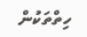ހިތްތަކުން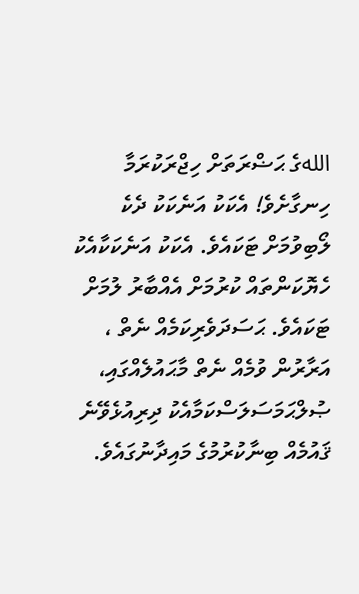اللهގެ ޙަޟްރަތަށް ހިޖްރަކުރަމާ ހިނގާށެވެ! އެކަކު އަނެކަކު ދެކެ ލޯބިވުމަށް ޓަކައެވެ. އެކަކު އަނެކަކާއެކު ހެޔޮކަންތައް ކުރުމަށް އެއްބާރު ލުމަށް ޓަކައެވެ. ޙަސަދަވެރިކަމެއް ނެތް ، އަރާރުން ވުމެއް ނެތް މާޙައުލެއްގައި، ޞުލްޙަމަސަލަސްކަމާއެކު ދިރިއުޅެވޭނެ ޤައުމެއް ބިނާކުރުމުގެ މައިދާނުގައެވެ.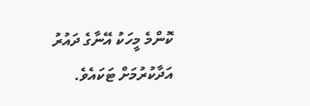ކޮންމެ މީހަކު އޭނާގެ ދައުރު އަދާކުރުމަށް ޓަކައެވެ.